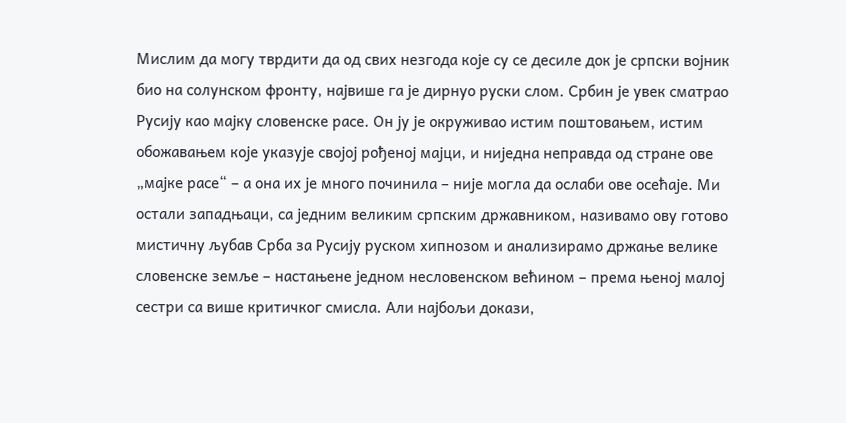Мислим да могу тврдити да од свих незгода које су се десиле док је српски војник био на солунском фронту, највише га је дирнуо руски слом. Србин је увек сматрао Русију као мајку словенске расе. Он ју је окруживао истим поштовањем, истим обожавањем које указује својој рођеној мајци, и ниједна неправда од стране ове „мајке расе“ – а она их је много починила – није могла да ослаби ове осећаје. Ми остали западњаци, са једним великим српским државником, називамо ову готово мистичну љубав Срба за Русију руском хипнозом и анализирамо држање велике словенске земље – настањене једном несловенском већином – према њеној малој сестри са више критичког смисла. Али најбољи докази,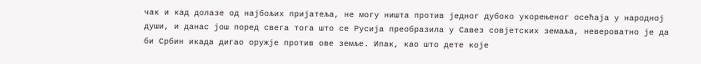чак и кад долазе од најбољих пријатеља, не могу ништа против једног дубоко укорењеног осећаја у народној души, и данас још поред свега тога што се Русија преобразила у Савез совјетских земаља, невероватно је да би Србин икада дигао оружје против ове земље. Ипак, као што дете које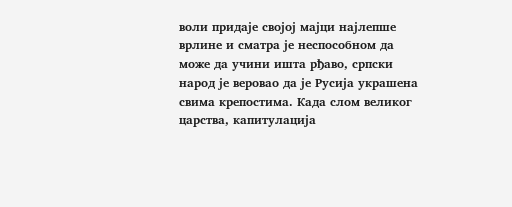воли придаје својој мајци најлепше врлине и сматра је неспособном да може да учини ишта рђаво, српски народ је веровао да је Русија украшена свима крепостима. Када слом великог царства, капитулација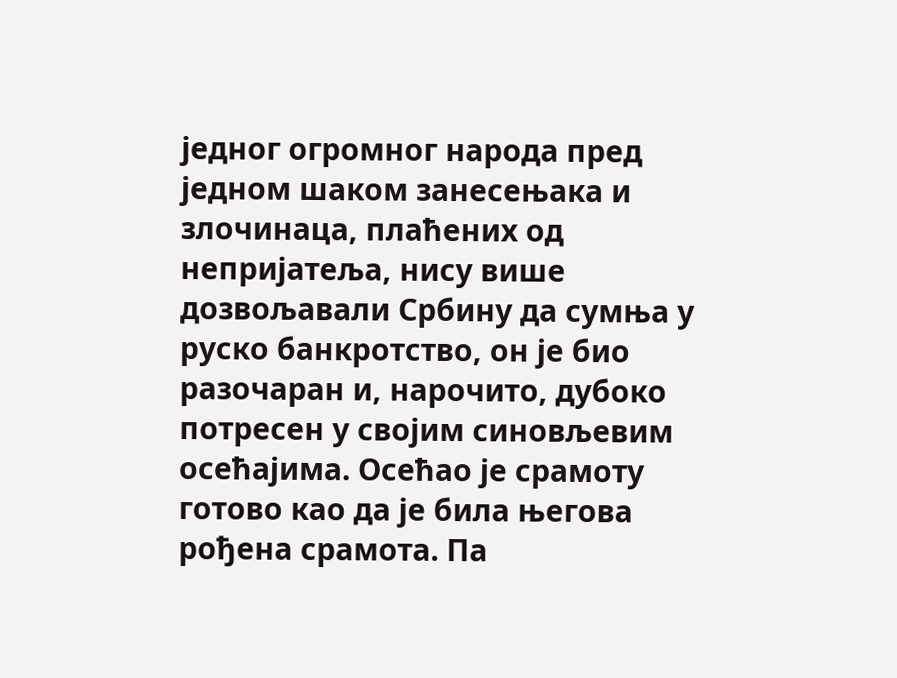једног огромног народа пред једном шаком занесењака и злочинаца, плаћених од непријатеља, нису више дозвољавали Србину да сумња у руско банкротство, он је био разочаран и, нарочито, дубоко потресен у својим синовљевим осећајима. Осећао је срамоту готово као да је била његова рођена срамота. Па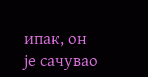ипак, он је сачувао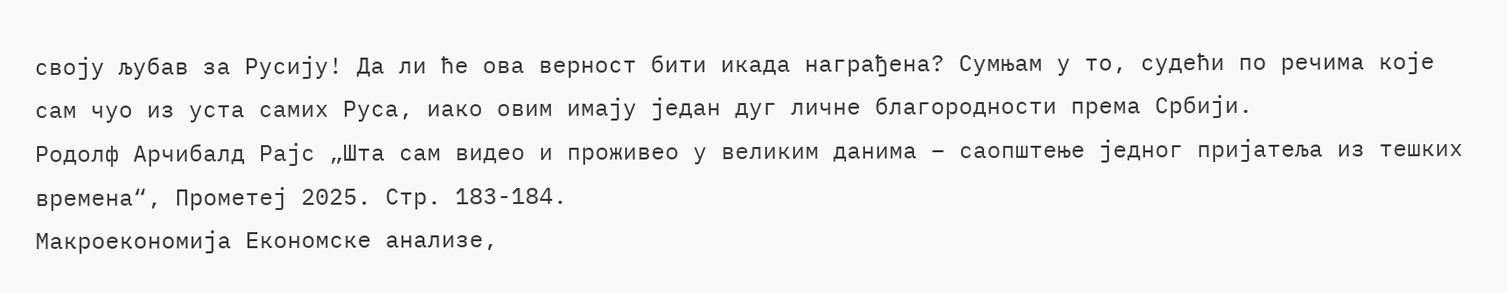своју љубав за Русију! Да ли ће ова верност бити икада награђена? Сумњам у то, судећи по речима које сам чуо из уста самих Руса, иако овим имају један дуг личне благородности према Србији.
Родолф Арчибалд Рајс „Шта сам видео и проживео у великим данима – саопштење једног пријатеља из тешких времена“, Прометеј 2025. Стр. 183-184.
Макроекономија Економске анализе,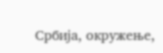Србија, окружење,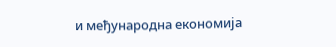и међународна економија